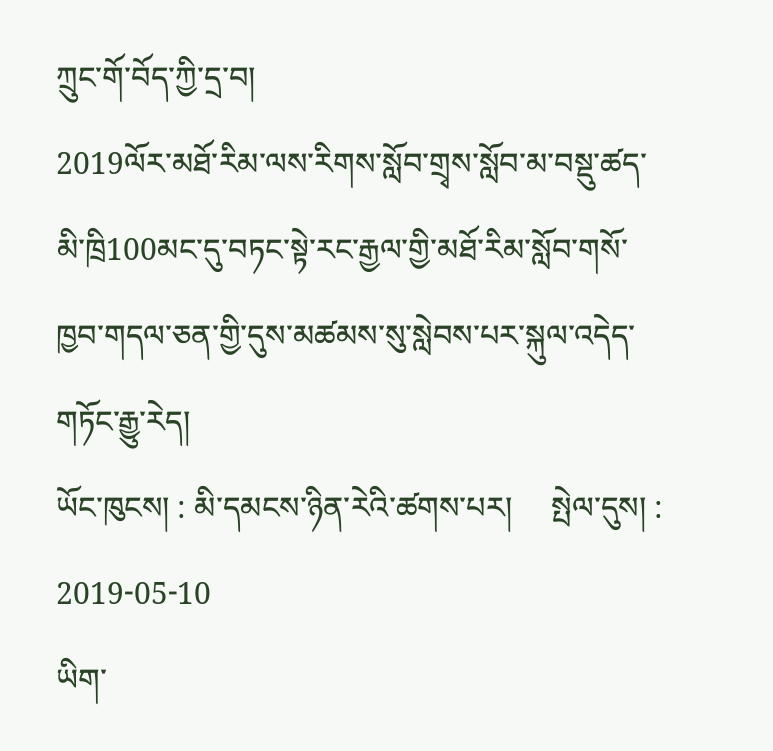ཀྲུང་གོ་བོད་ཀྱི་དྲ་བ།
2019ལོར་མཐོ་རིམ་ལས་རིགས་སློབ་གྲྭས་སློབ་མ་བསྡུ་ཚད་མི་ཁྲི100མང་དུ་བཏང་སྟེ་རང་རྒྱལ་གྱི་མཐོ་རིམ་སློབ་གསོ་ཁྱབ་གདལ་ཅན་གྱི་དུས་མཚམས་སུ་སླེབས་པར་སྐུལ་འདེད་གཏོང་རྒྱུ་རེད།
ཡོང་ཁུངས། : མི་དམངས་ཉིན་རེའི་ཚགས་པར།     སྤེལ་དུས། : 2019-05-10
ཡིག་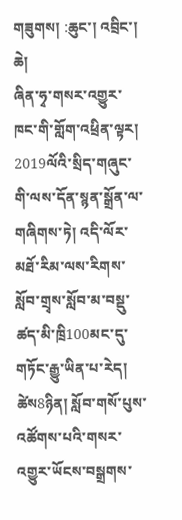གཟུགས། :ཆུང་། འབྲིང་། ཆེ།
ཞིན་ཧྭ་གསར་འགྱུར་ཁང་གི་གློག་འཕྲིན་ལྟར། 2019ལོའི་སྲིད་གཞུང་གི་ལས་དོན་སྙན་སྒྲོན་ལ་གཞིགས་ཏེ། འདི་ལོར་མཐོ་རིམ་ལས་རིགས་སློབ་གྲྭས་སློབ་མ་བསྡུ་ཚད་མི་ཁྲི100མང་དུ་གཏོང་རྒྱུ་ཡིན་པ་རེད། ཚེས8ཉིན། སློབ་གསོ་པུས་འཚོགས་པའི་གསར་འགྱུར་ཡོངས་བསྒྲགས་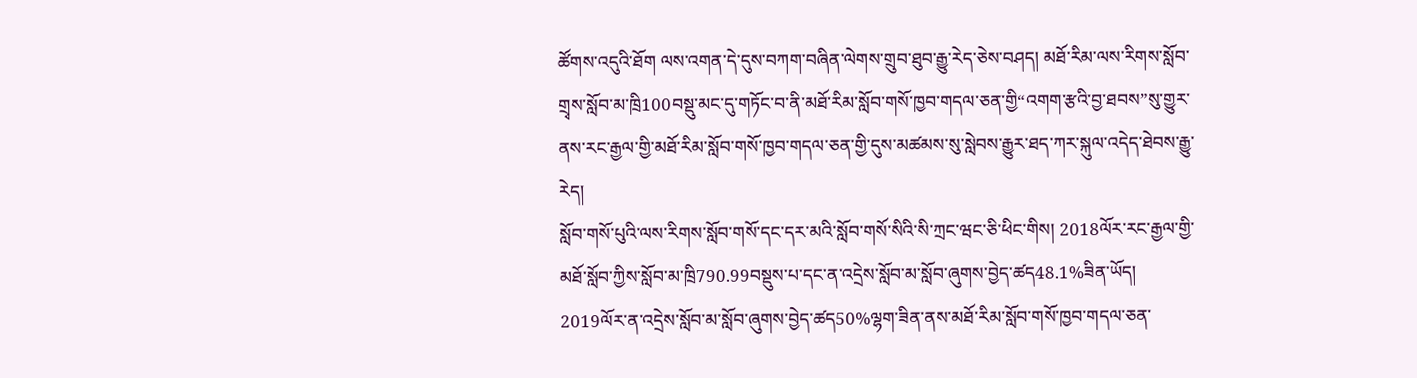ཚོགས་འདུའི་ཐོག ལས་འགན་དེ་དུས་བཀག་བཞིན་ལེགས་གྲུབ་ཐུབ་རྒྱུ་རེད་ཅེས་བཤད། མཐོ་རིམ་ལས་རིགས་སློབ་གྲྭས་སློབ་མ་ཁྲི100བསྡུ་མང་དུ་གཏོང་བ་ནི་མཐོ་རིམ་སློབ་གསོ་ཁྱབ་གདལ་ཅན་གྱི“འགག་རྩའི་བྱ་ཐབས”སུ་གྱུར་ནས་རང་རྒྱལ་གྱི་མཐོ་རིམ་སློབ་གསོ་ཁྱབ་གདལ་ཅན་གྱི་དུས་མཚམས་སུ་སླེབས་རྒྱུར་ཐད་ཀར་སྐུལ་འདེད་ཐེབས་རྒྱུ་རེད།
སློབ་གསོ་པུའི་ལས་རིགས་སློབ་གསོ་དང་དར་མའི་སློབ་གསོ་སིའི་སི་ཀྲང་ཝང་ཅི་ཕིང་གིས། 2018ལོར་རང་རྒྱལ་གྱི་མཐོ་སློབ་ཀྱིས་སློབ་མ་ཁྲི790.99བསྡུས་པ་དང་ན་འདྲེས་སློབ་མ་སློབ་ཞུགས་བྱེད་ཚད48.1%ཟིན་ཡོད། 2019ལོར་ན་འདྲེས་སློབ་མ་སློབ་ཞུགས་བྱེད་ཚད50%ལྷག་ཟིན་ནས་མཐོ་རིམ་སློབ་གསོ་ཁྱབ་གདལ་ཅན་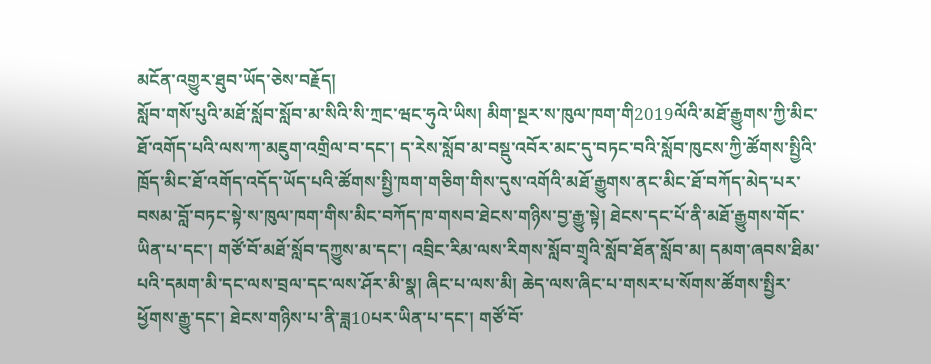མངོན་འགྱུར་ཐུབ་ཡོད་ཅེས་བརྗོད།
སློབ་གསོ་པུའི་མཐོ་སློབ་སློབ་མ་སིའི་སི་ཀྲང་ཝང་ཧུའེ་ཡིས། མིག་སྔར་ས་ཁུལ་ཁག་གི2019ལོའི་མཐོ་རྒྱུགས་ཀྱི་མིང་ཐོ་འགོད་པའི་ལས་ཀ་མཇུག་འགྲིལ་བ་དང་། ད་རེས་སློབ་མ་བསྡུ་འབོར་མང་དུ་བཏང་བའི་སློབ་ཁུངས་ཀྱི་ཚོགས་སྤྱིའི་ཁྲོད་མིང་ཐོ་འགོད་འདོད་ཡོད་པའི་ཚོགས་སྤྱི་ཁག་གཅིག་གིས་དུས་འགོའི་མཐོ་རྒྱུགས་ནང་མིང་ཐོ་བཀོད་མེད་པར་བསམ་བློ་བཏང་སྟེ་ས་ཁུལ་ཁག་གིས་མིང་བཀོད་ཁ་གསབ་ཐེངས་གཉིས་བྱ་རྒྱུ་སྟེ། ཐེངས་དང་པོ་ནི་མཐོ་རྒྱུགས་གོང་ཡིན་པ་དང་། གཙོ་བོ་མཐོ་སློབ་དཀྱུས་མ་དང་། འབྲིང་རིམ་ལས་རིགས་སློབ་གྲྭའི་སློབ་ཐོན་སློབ་མ། དམག་ཞབས་ཐིམ་པའི་དམག་མི་དང་ལས་བྲལ་དང་ལས་ཤོར་མི་སྣ། ཞིང་པ་ལས་མི། ཆེད་ལས་ཞིང་པ་གསར་པ་སོགས་ཚོགས་སྤྱིར་ཕྱོགས་རྒྱུ་དང་། ཐེངས་གཉིས་པ་ནི་ཟླ10པར་ཡིན་པ་དང་། གཙོ་བོ་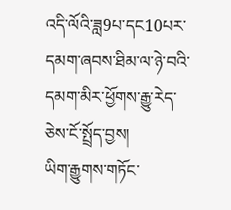འདི་ལོའི་ཟླ9པ་དང10པར་དམག་ཞབས་ཐིམ་ལ་ཉེ་བའི་དམག་མིར་ཕྱོགས་རྒྱུ་རེད་ཅེས་ངོ་སྤྲོད་བྱས།
ཡིག་རྒྱུགས་གཏོང་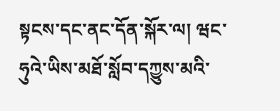སྟངས་དང་ནང་དོན་སྐོར་ལ། ཝང་ཧུའེ་ཡིས་མཐོ་སློབ་དཀྱུས་མའི་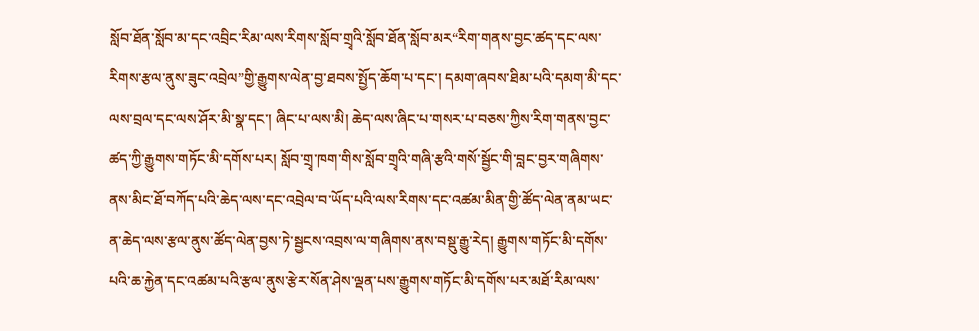སློབ་ཐོན་སློབ་མ་དང་འབྲིང་རིམ་ལས་རིགས་སློབ་གྲྭའི་སློབ་ཐོན་སློབ་མར“རིག་གནས་བྱང་ཚད་དང་ལས་རིགས་རྩལ་ནུས་ཟུང་འབྲེལ”གྱི་རྒྱུགས་ལེན་བྱ་ཐབས་སྤྱོད་ཆོག་པ་དང་། དམག་ཞབས་ཐིམ་པའི་དམག་མི་དང་ལས་བྲལ་དང་ལས་ཤོར་མི་སྣ་དང་། ཞིང་པ་ལས་མི། ཆེད་ལས་ཞིང་པ་གསར་པ་བཅས་ཀྱིས་རིག་གནས་བྱང་ཚད་ཀྱི་རྒྱུགས་གཏོང་མི་དགོས་པར། སློབ་གྲྭ་ཁག་གིས་སློབ་གྲྭའི་གཞི་རྩའི་གསོ་སྦྱོང་གི་བླང་བྱར་གཞིགས་ནས་མིང་ཐོ་བཀོད་པའི་ཆེད་ལས་དང་འབྲེལ་བ་ཡོད་པའི་ལས་རིགས་དང་འཚམ་མིན་གྱི་ཚོད་ལེན་ནམ་ཡང་ན་ཆེད་ལས་རྩལ་ནུས་ཚོད་ལེན་བྱས་ཏེ་སྦྱངས་འབྲས་ལ་གཞིགས་ནས་བསྡུ་རྒྱུ་རེད། རྒྱུགས་གཏོང་མི་དགོས་པའི་ཆ་རྐྱེན་དང་འཚམ་པའི་རྩལ་ནུས་རྩེར་སོན་ཤེས་ལྡན་པས་རྒྱུགས་གཏོང་མི་དགོས་པར་མཐོ་རིམ་ལས་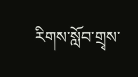རིགས་སློབ་གྲྭས་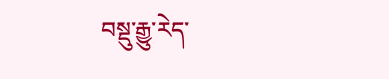བསྡུ་རྒྱུ་རེད་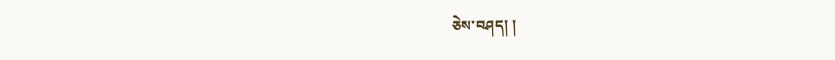ཅེས་བཤད། །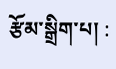རྩོམ་སྒྲིག་པ། :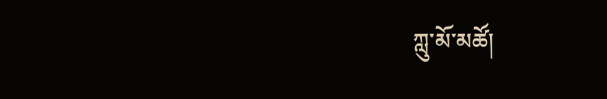ཀླུ་མོ་མཚོ།